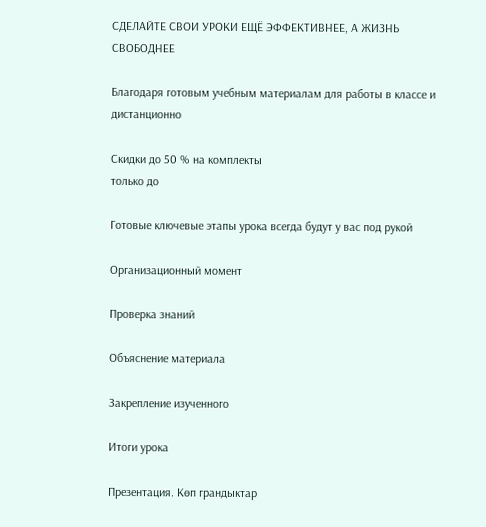СДЕЛАЙТЕ СВОИ УРОКИ ЕЩЁ ЭФФЕКТИВНЕЕ, А ЖИЗНЬ СВОБОДНЕЕ

Благодаря готовым учебным материалам для работы в классе и дистанционно

Скидки до 50 % на комплекты
только до

Готовые ключевые этапы урока всегда будут у вас под рукой

Организационный момент

Проверка знаний

Объяснение материала

Закрепление изученного

Итоги урока

Презентация. Көп грандыктар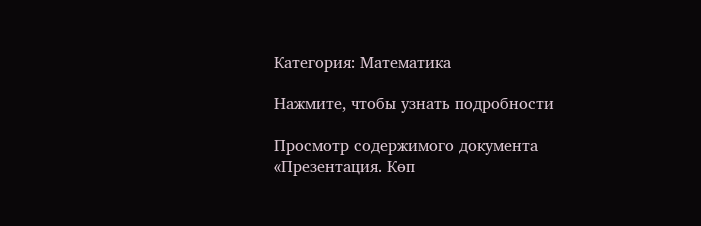Категория: Математика

Нажмите, чтобы узнать подробности

Просмотр содержимого документа
«Презентация. Көп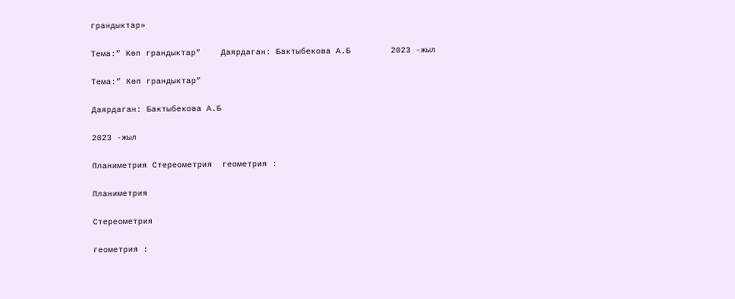грандыктар»

Тема:” Көп грандыктар”    Даярдаган: Бактыбекова А.Б        2023 -жыл

Тема:” Көп грандыктар”

Даярдаган: Бактыбекова А.Б

2023 -жыл

Планиметрия Стереометрия  геометрия :

Планиметрия

Стереометрия

геометрия :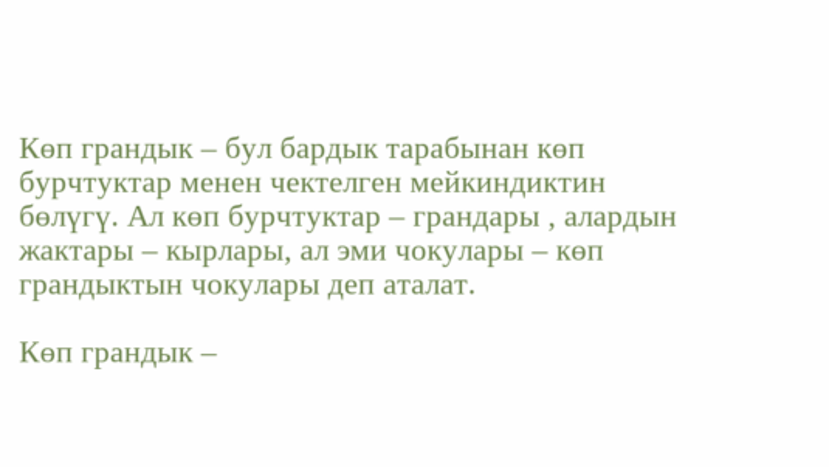Көп грандык – бул бардык тарабынан көп бурчтуктар менен чектелген мейкиндиктин бөлүгү. Ал көп бурчтуктар – грандары , алардын жактары – кырлары, ал эми чокулары – көп грандыктын чокулары деп аталат.

Көп грандык –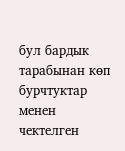бул бардык тарабынан көп бурчтуктар менен чектелген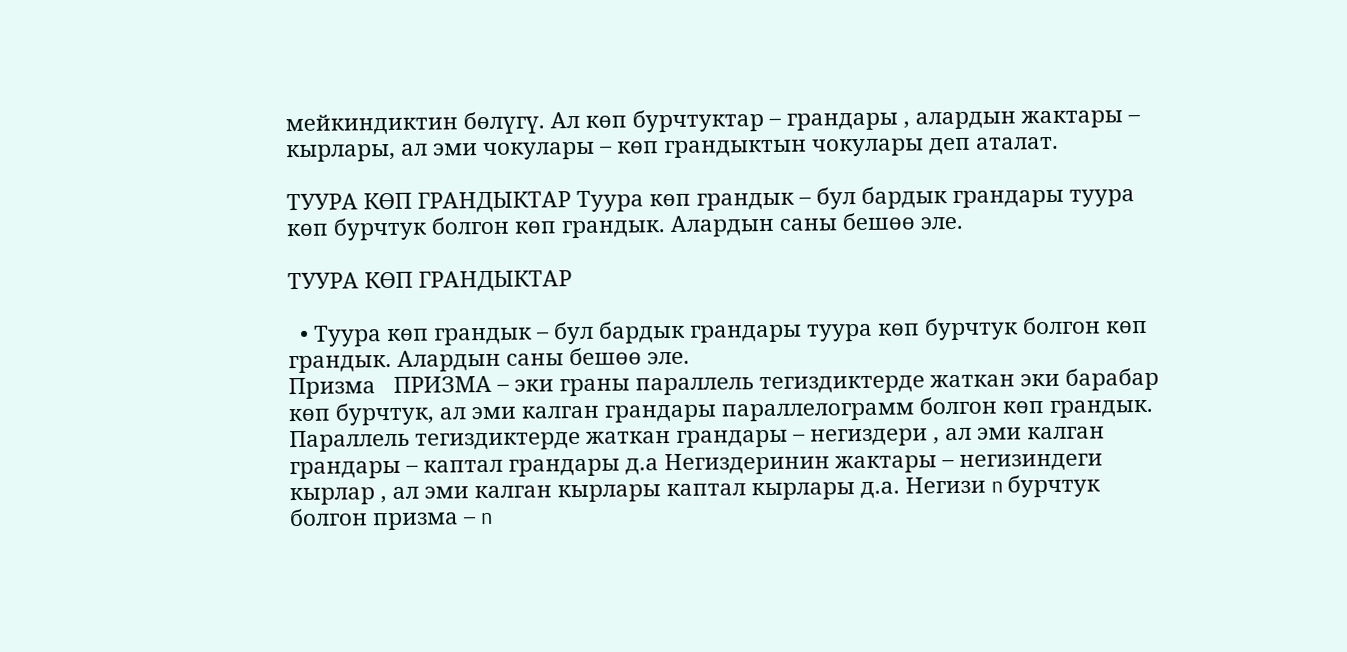мейкиндиктин бөлүгү. Ал көп бурчтуктар – грандары , алардын жактары – кырлары, ал эми чокулары – көп грандыктын чокулары деп аталат.

ТУУРА КӨП ГРАНДЫКТАР Туура көп грандык – бул бардык грандары туура көп бурчтук болгон көп грандык. Алардын саны бешөө эле.

ТУУРА КӨП ГРАНДЫКТАР

  • Туура көп грандык – бул бардык грандары туура көп бурчтук болгон көп грандык. Алардын саны бешөө эле.
Призма   ПРИЗМА – эки граны параллель тегиздиктерде жаткан эки барабар көп бурчтук, ал эми калган грандары параллелограмм болгон көп грандык. Параллель тегиздиктерде жаткан грандары – негиздери , ал эми калган грандары – каптал грандары д.а Негиздеринин жактары – негизиндеги кырлар , ал эми калган кырлары каптал кырлары д.а. Негизи n бурчтук болгон призма – n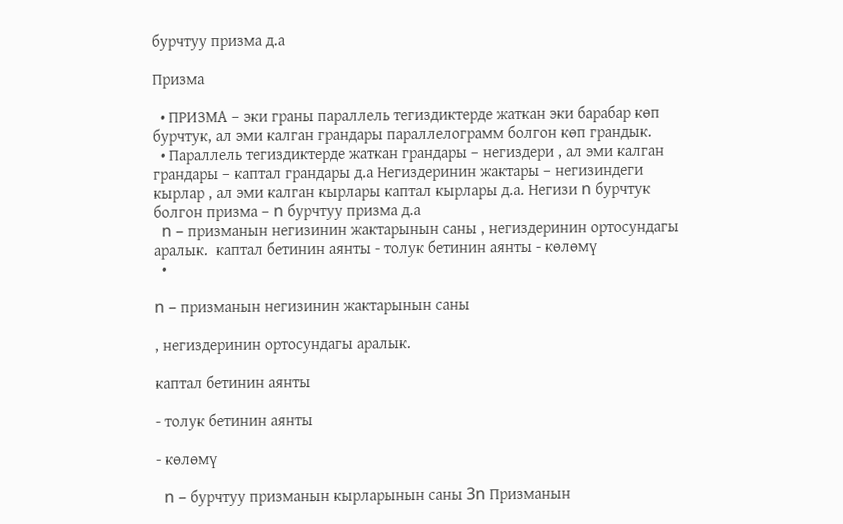бурчтуу призма д.а

Призма

  • ПРИЗМА – эки граны параллель тегиздиктерде жаткан эки барабар көп бурчтук, ал эми калган грандары параллелограмм болгон көп грандык.
  • Параллель тегиздиктерде жаткан грандары – негиздери , ал эми калган грандары – каптал грандары д.а Негиздеринин жактары – негизиндеги кырлар , ал эми калган кырлары каптал кырлары д.а. Негизи n бурчтук болгон призма – n бурчтуу призма д.а
  n – призманын негизинин жактарынын саны , негиздеринин ортосундагы аралык.  каптал бетинин аянты - толук бетинин аянты - көлөмү
  •

n – призманын негизинин жактарынын саны

, негиздеринин ортосундагы аралык.

каптал бетинин аянты

- толук бетинин аянты

- көлөмү

  n – бурчтуу призманын кырларынын саны 3n Призманын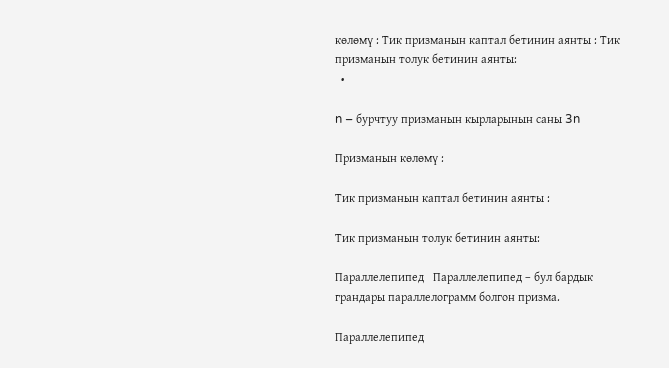көлөмү : Тик призманын каптал бетинин аянты : Тик призманын толук бетинин аянты:
  •

n – бурчтуу призманын кырларынын саны 3n

Призманын көлөмү :

Тик призманын каптал бетинин аянты :

Тик призманын толук бетинин аянты:

Параллелепипед   Параллелепипед – бул бардык грандары параллелограмм болгон призма.

Параллелепипед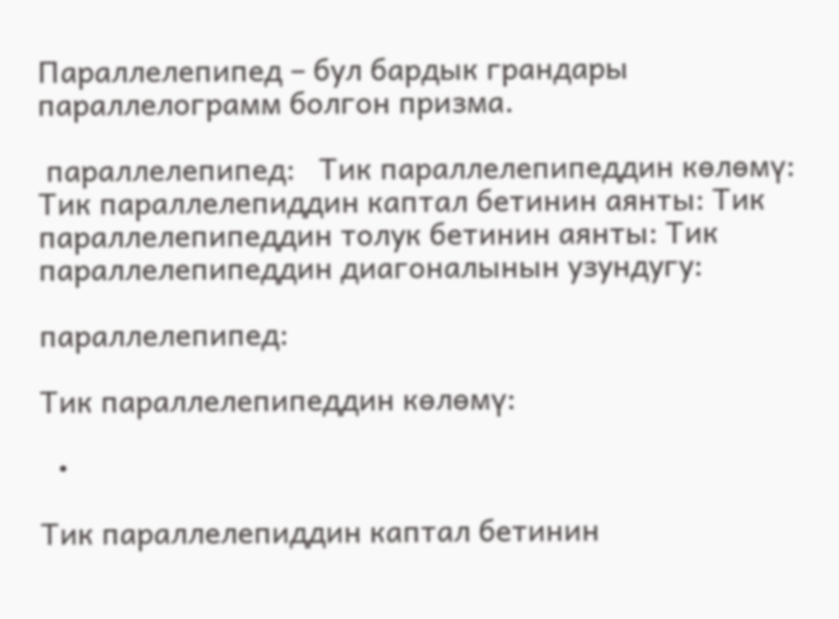Параллелепипед – бул бардык грандары параллелограмм болгон призма.

 параллелепипед:   Тик параллелепипеддин көлөмү:   Тик параллелепиддин каптал бетинин аянты: Тик параллелепипеддин толук бетинин аянты: Тик параллелепипеддин диагоналынын узундугу:

параллелепипед:

Тик параллелепипеддин көлөмү:

  •

Тик параллелепиддин каптал бетинин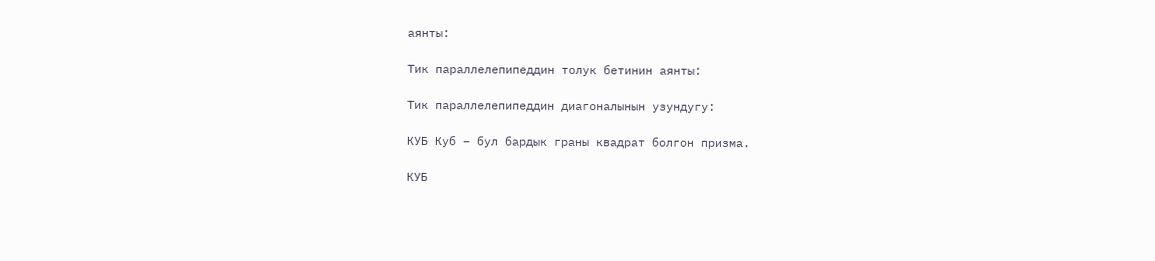аянты:

Тик параллелепипеддин толук бетинин аянты:

Тик параллелепипеддин диагоналынын узундугу:

КУБ Куб – бул бардык граны квадрат болгон призма.

КУБ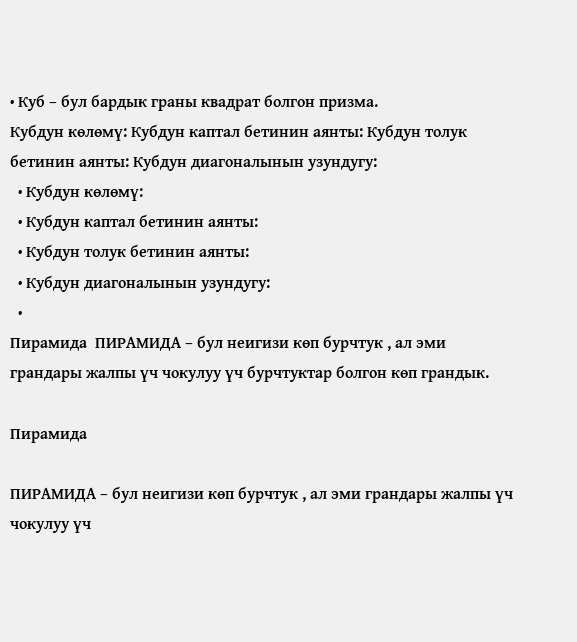• Куб – бул бардык граны квадрат болгон призма.
Кубдун көлөмү: Кубдун каптал бетинин аянты: Кубдун толук бетинин аянты: Кубдун диагоналынын узундугу:
  • Кубдун көлөмү:
  • Кубдун каптал бетинин аянты:
  • Кубдун толук бетинин аянты:
  • Кубдун диагоналынын узундугу:
  •
Пирамида  ПИРАМИДА – бул неигизи көп бурчтук , ал эми грандары жалпы үч чокулуу үч бурчтуктар болгон көп грандык.

Пирамида

ПИРАМИДА – бул неигизи көп бурчтук , ал эми грандары жалпы үч чокулуу үч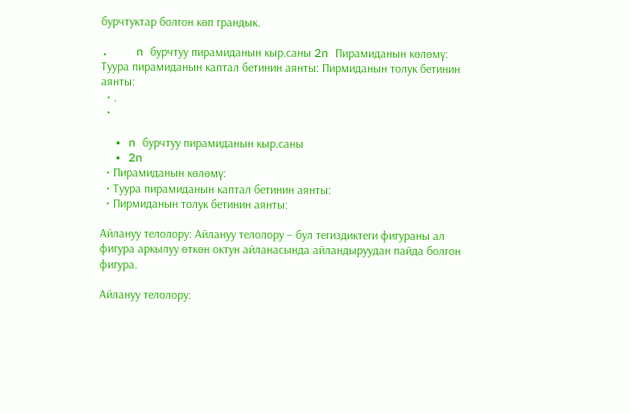бурчтуктар болгон көп грандык.

.    n бурчтуу пирамиданын кыр.саны 2n Пирамиданын көлөмү: Туура пирамиданын каптал бетинин аянты: Пирмиданын толук бетинин аянты:
  • .
  •

  • n бурчтуу пирамиданын кыр.саны
  • 2n
  • Пирамиданын көлөмү:
  • Туура пирамиданын каптал бетинин аянты:
  • Пирмиданын толук бетинин аянты:

Айлануу телолору: Айлануу телолору – бул тегиздиктеги фигураны ал фигура аркылуу өткөн октун айланасында айландыруудан пайда болгон фигура.

Айлануу телолору: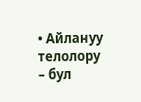• Айлануу телолору – бул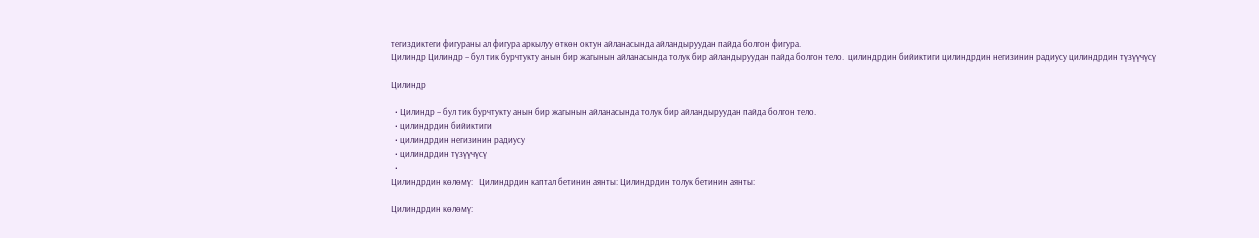тегиздиктеги фигураны ал фигура аркылуу өткөн октун айланасында айландыруудан пайда болгон фигура.
Цилиндр Цилиндр – бул тик бурчтукту анын бир жагынын айланасында толук бир айландыруудан пайда болгон тело.  цилиндрдин бийиктиги цилиндрдин негизинин радиусу цилиндрдин түзүүчүсү

Цилиндр

  • Цилиндр – бул тик бурчтукту анын бир жагынын айланасында толук бир айландыруудан пайда болгон тело.
  • цилиндрдин бийиктиги
  • цилиндрдин негизинин радиусу
  • цилиндрдин түзүүчүсү
  •
Цилиндрдин көлөмү:   Цилиндрдин каптал бетинин аянты: Цилиндрдин толук бетинин аянты:

Цилиндрдин көлөмү: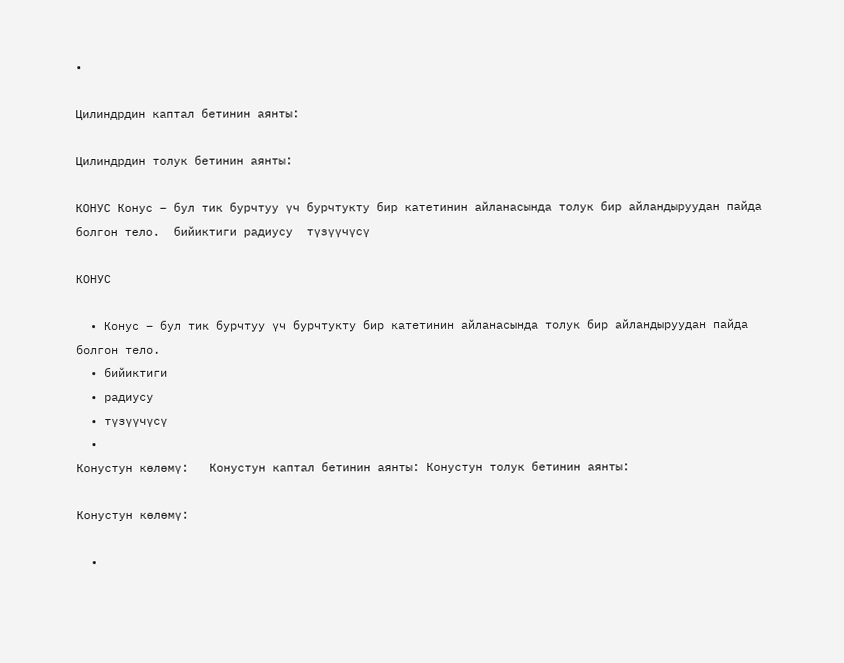•

Цилиндрдин каптал бетинин аянты:

Цилиндрдин толук бетинин аянты:

КОНУС Конус – бул тик бурчтуу үч бурчтукту бир катетинин айланасында толук бир айландыруудан пайда болгон тело.  бийиктиги радиусу  түзүүчүсү

КОНУС

  • Конус – бул тик бурчтуу үч бурчтукту бир катетинин айланасында толук бир айландыруудан пайда болгон тело.
  • бийиктиги
  • радиусу
  • түзүүчүсү
  •
Конустун көлөмү:   Конустун каптал бетинин аянты: Конустун толук бетинин аянты:

Конустун көлөмү:

  •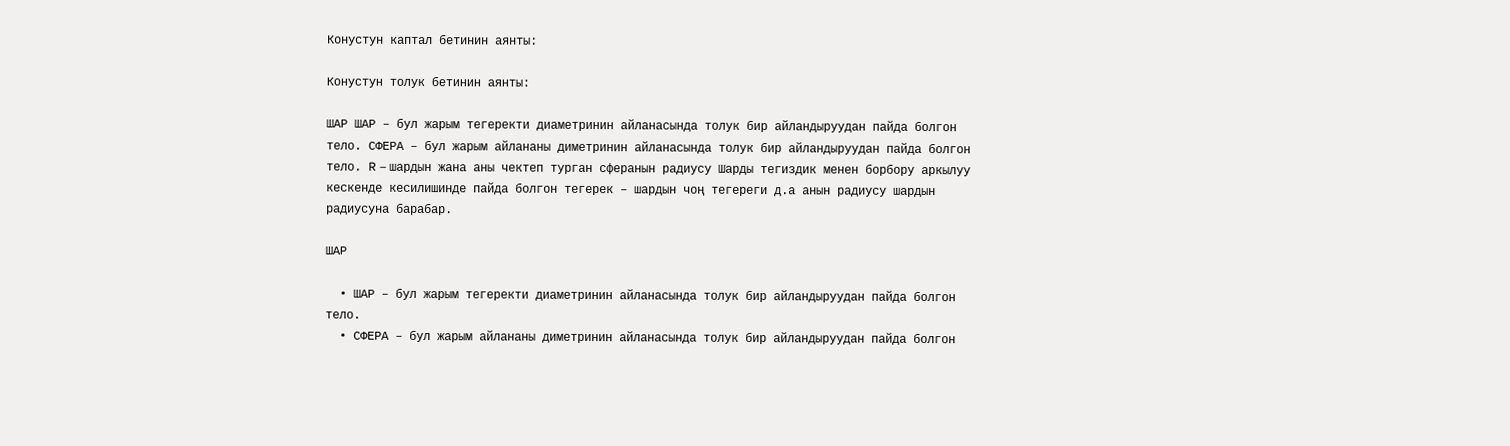Конустун каптал бетинин аянты:

Конустун толук бетинин аянты:

ШАР ШАР – бул жарым тегеректи диаметринин айланасында толук бир айландыруудан пайда болгон тело. СФЕРА – бул жарым айлананы диметринин айланасында толук бир айландыруудан пайда болгон тело. R – шардын жана аны чектеп турган сферанын радиусу Шарды тегиздик менен борбору аркылуу кескенде кесилишинде пайда болгон тегерек – шардын чоң тегереги д.а анын радиусу шардын радиусуна барабар.

ШАР

  • ШАР – бул жарым тегеректи диаметринин айланасында толук бир айландыруудан пайда болгон тело.
  • СФЕРА – бул жарым айлананы диметринин айланасында толук бир айландыруудан пайда болгон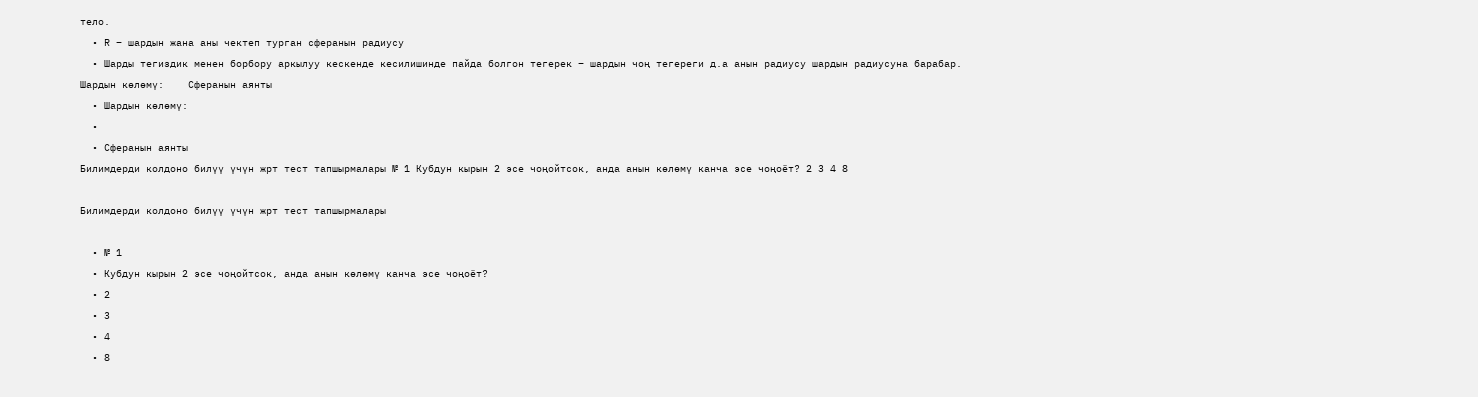тело.
  • R – шардын жана аны чектеп турган сферанын радиусу
  • Шарды тегиздик менен борбору аркылуу кескенде кесилишинде пайда болгон тегерек – шардын чоң тегереги д.а анын радиусу шардын радиусуна барабар.
Шардын көлөмү:    Сферанын аянты
  • Шардын көлөмү:
  •
  • Сферанын аянты
Билимдерди колдоно билүү үчүн жрт тест тапшырмалары № 1 Кубдун кырын 2 эсе чоңойтсок, анда анын көлөмү канча эсе чоңоёт? 2 3 4 8

Билимдерди колдоно билүү үчүн жрт тест тапшырмалары

  • № 1
  • Кубдун кырын 2 эсе чоңойтсок, анда анын көлөмү канча эсе чоңоёт?
  • 2
  • 3
  • 4
  • 8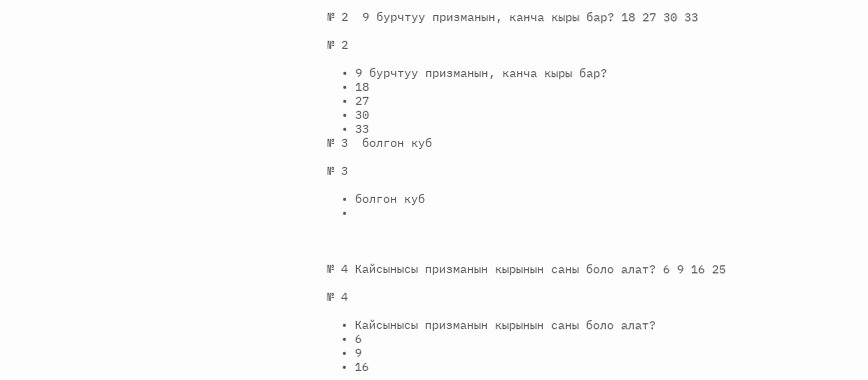№ 2  9 бурчтуу призманын, канча кыры бар? 18 27 30 33

№ 2

  • 9 бурчтуу призманын, канча кыры бар?
  • 18
  • 27
  • 30
  • 33
№ 3  болгон куб

№ 3

  • болгон куб
  •



№ 4 Кайсынысы призманын кырынын саны боло алат? 6 9 16 25

№ 4

  • Кайсынысы призманын кырынын саны боло алат?
  • 6
  • 9
  • 16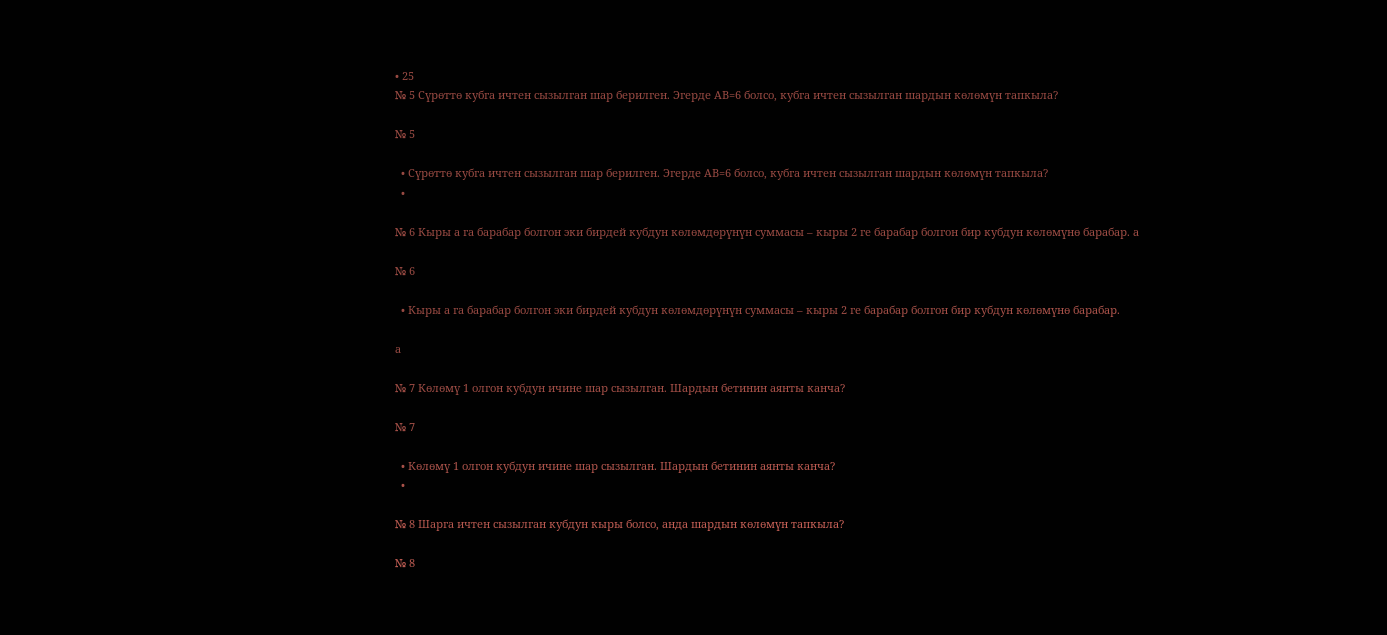• 25
№ 5 Сүрөттө кубга ичтен сызылган шар берилген. Эгерде АВ=6 болсо, кубга ичтен сызылган шардын көлөмүн тапкыла?

№ 5

  • Сүрөттө кубга ичтен сызылган шар берилген. Эгерде АВ=6 болсо, кубга ичтен сызылган шардын көлөмүн тапкыла?
  •

№ 6 Кыры а га барабар болгон эки бирдей кубдун көлөмдөрүнүн суммасы – кыры 2 ге барабар болгон бир кубдун көлөмүнө барабар. а

№ 6

  • Кыры а га барабар болгон эки бирдей кубдун көлөмдөрүнүн суммасы – кыры 2 ге барабар болгон бир кубдун көлөмүнө барабар.

а

№ 7 Көлөмү 1 олгон кубдун ичине шар сызылган. Шардын бетинин аянты канча?

№ 7

  • Көлөмү 1 олгон кубдун ичине шар сызылган. Шардын бетинин аянты канча?
  •

№ 8 Шарга ичтен сызылган кубдун кыры болсо, анда шардын көлөмүн тапкыла?

№ 8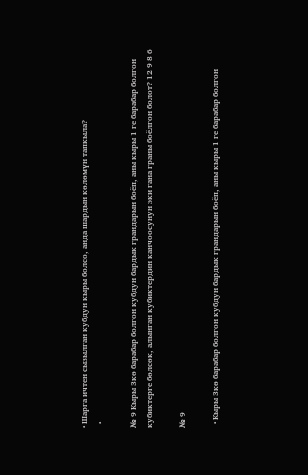• Шарга ичтен сызылган кубдун кыры болсо, анда шардын көлөмүн тапкыла?
  •

№ 9 Кыры 3кө барабар болгон кубдун бардык грандарын боёп, аны кыры 1 ге барабар болгон кубиктерге бөлсөк, алынган кубиктердин канчоосунун эки гана граны боёлгон болот? 12 9 8 6

№ 9

  • Кыры 3кө барабар болгон кубдун бардык грандарын боёп, аны кыры 1 ге барабар болгон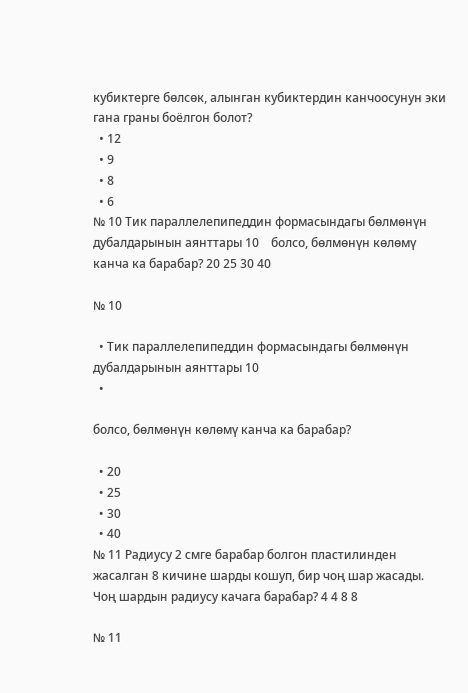кубиктерге бөлсөк, алынган кубиктердин канчоосунун эки гана граны боёлгон болот?
  • 12
  • 9
  • 8
  • 6
№ 10 Тик параллелепипеддин формасындагы бөлмөнүн дубалдарынын аянттары 10    болсо, бөлмөнүн көлөмү канча ка барабар? 20 25 30 40

№ 10

  • Тик параллелепипеддин формасындагы бөлмөнүн дубалдарынын аянттары 10
  •

болсо, бөлмөнүн көлөмү канча ка барабар?

  • 20
  • 25
  • 30
  • 40
№ 11 Радиусу 2 смге барабар болгон пластилинден жасалган 8 кичине шарды кошуп, бир чоң шар жасады. Чоң шардын радиусу качага барабар? 4 4 8 8

№ 11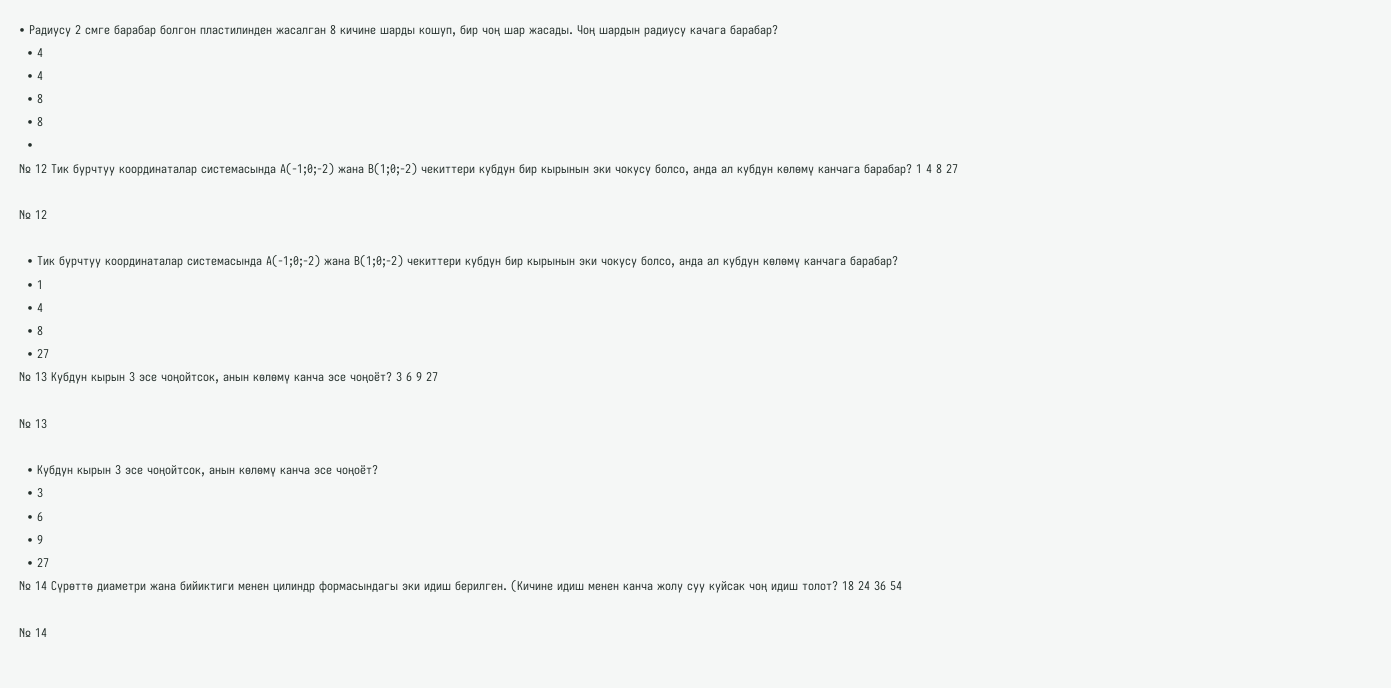• Радиусу 2 смге барабар болгон пластилинден жасалган 8 кичине шарды кошуп, бир чоң шар жасады. Чоң шардын радиусу качага барабар?
  • 4
  • 4
  • 8
  • 8
  •
№ 12 Тик бурчтуу координаталар системасында А(-1;0;-2) жана В(1;0;-2) чекиттери кубдун бир кырынын эки чокусу болсо, анда ал кубдун көлөмү канчага барабар? 1 4 8 27

№ 12

  • Тик бурчтуу координаталар системасында А(-1;0;-2) жана В(1;0;-2) чекиттери кубдун бир кырынын эки чокусу болсо, анда ал кубдун көлөмү канчага барабар?
  • 1
  • 4
  • 8
  • 27
№ 13 Кубдун кырын 3 эсе чоңойтсок, анын көлөмү канча эсе чоңоёт? 3 6 9 27

№ 13

  • Кубдун кырын 3 эсе чоңойтсок, анын көлөмү канча эсе чоңоёт?
  • 3
  • 6
  • 9
  • 27
№ 14 Сүрөттө диаметри жана бийиктиги менен цилиндр формасындагы эки идиш берилген. (Кичине идиш менен канча жолу суу куйсак чоң идиш толот? 18 24 36 54

№ 14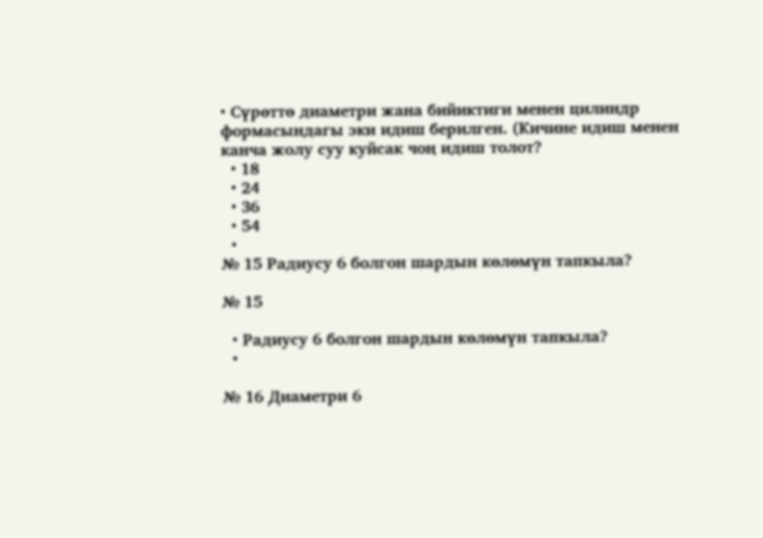• Сүрөттө диаметри жана бийиктиги менен цилиндр формасындагы эки идиш берилген. (Кичине идиш менен канча жолу суу куйсак чоң идиш толот?
  • 18
  • 24
  • 36
  • 54
  •
№ 15 Радиусу 6 болгон шардын көлөмүн тапкыла?

№ 15

  • Радиусу 6 болгон шардын көлөмүн тапкыла?
  •

№ 16 Диаметри 6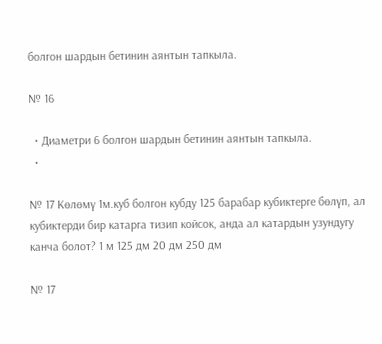болгон шардын бетинин аянтын тапкыла.

№ 16

  • Диаметри 6 болгон шардын бетинин аянтын тапкыла.
  •

№ 17 Көлөмү 1м.куб болгон кубду 125 барабар кубиктерге бөлүп, ал кубиктерди бир катарга тизип койсок, анда ал катардын узундугу канча болот? 1 м 125 дм 20 дм 250 дм

№ 17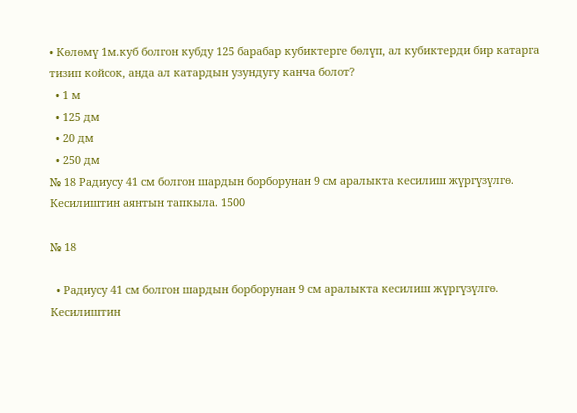• Көлөмү 1м.куб болгон кубду 125 барабар кубиктерге бөлүп, ал кубиктерди бир катарга тизип койсок, анда ал катардын узундугу канча болот?
  • 1 м
  • 125 дм
  • 20 дм
  • 250 дм
№ 18 Радиусу 41 см болгон шардын борборунан 9 см аралыкта кесилиш жүргүзүлгө. Кесилиштин аянтын тапкыла. 1500

№ 18

  • Радиусу 41 см болгон шардын борборунан 9 см аралыкта кесилиш жүргүзүлгө. Кесилиштин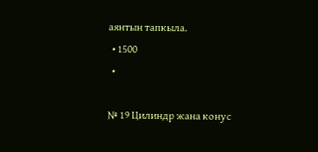аянтын тапкыла.
  • 1500
  •

№ 19 Цилиндр жана конус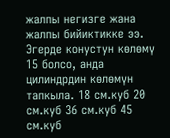жалпы негизге жана жалпы бийиктикке ээ. Эгерде конустун көлөмү 15 болсо, анда цилиндрдин көлөмүн тапкыла. 18 см.куб 20 см.куб 36 см.куб 45 см.куб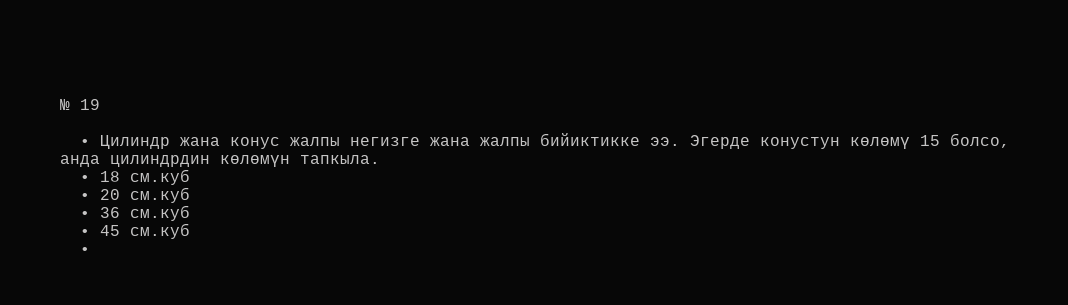№ 19

  • Цилиндр жана конус жалпы негизге жана жалпы бийиктикке ээ. Эгерде конустун көлөмү 15 болсо, анда цилиндрдин көлөмүн тапкыла.
  • 18 см.куб
  • 20 см.куб
  • 36 см.куб
  • 45 см.куб
  •